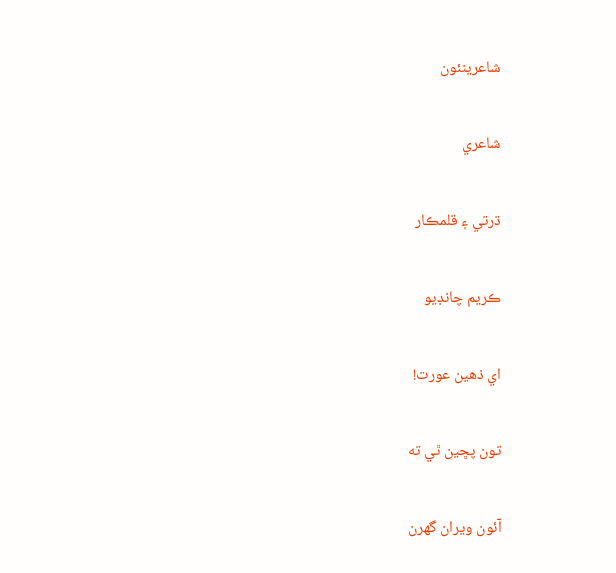شاعرينئون

شاعري

ڌرتي ۽ قلمڪار

ڪريم چانڊيو

اي ذهين عورت!

تون پڇين ٿي ته

آئون ويران گهرن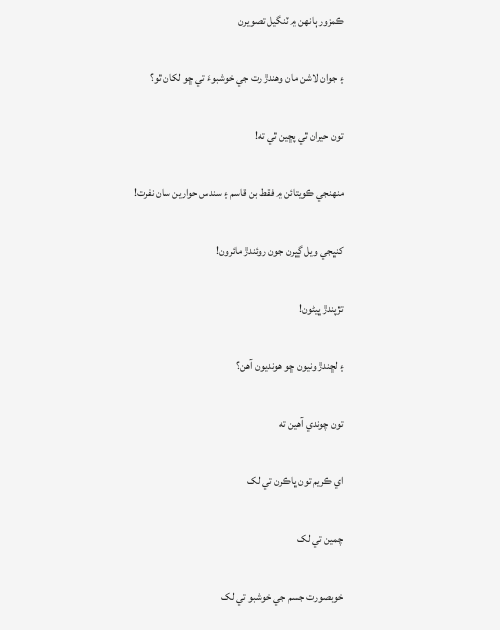ڪمزور ٻانهن ۾ ٽنگيل تصويرن

۽ جوان لاشن مان وهندڙ رت جي خوشبوءَ تي ڇو لکان ٿو؟

تون حيران ٿي پڇين ٿي ته!

منهنجي ڪويتائن ۾ فقط بن قاسم ۽ سندس حوارين سان نفرت!

کنڀجي ويل ڳڀرن جون روئندڙ مائرون!

تڙپندڙ ڀيڻون!

۽ لڇندڙ ونيون ڇو هونديون آهن؟

تون چوندي آهين ته

اي ڪريم تون ڀاڪرن تي لک

چمين تي لک

خوبصورت جسم جي خوشبو تي لک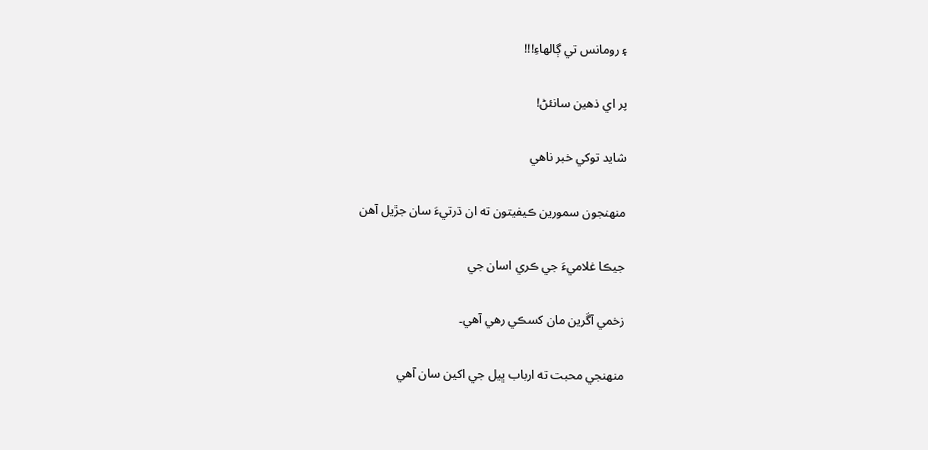۽ رومانس تي ڳالهاءِ!!!

پر اي ذهين سانئڻ!

شايد توکي خبر ناهي

منهنجون سمورين ڪيفيتون ته ان ڌرتيءَ سان جڙيل آهن

جيڪا غلاميءَ جي ڪري اسان جي

زخمي آڱرين مان کسڪي رهي آهي۔

منهنجي محبت ته ارباب ڀيل جي اکين سان آهي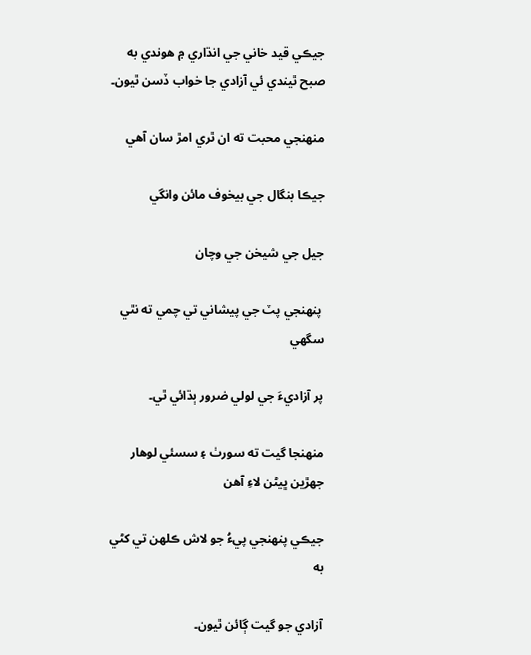جيڪي قيد خاني جي انڌاري ۾ هوندي به صبح ٿيندي ئي آزادي جا خواب ڏسن ٿيون۔

منهنجي محبت ته ان ٿري امڙ سان آهي

جيڪا بنگال جي بيخوف مائن وانگي

جيل جي شيخن جي وچان

 پنهنجي پٽ جي پيشاني تي چمي ته نٿي سگهي

پر آزاديءَ جي لولي ضرور ٻڌائي ٿي۔

منهنجا گيت ته سورٺ ۽ سسئي لوهار جهڙين ڀيڻن لاءِ آهن

جيڪي پنهنجي پيءُ جو لاش ڪلهن تي کڻي به

آزادي جو گيت ڳائن ٿيون۔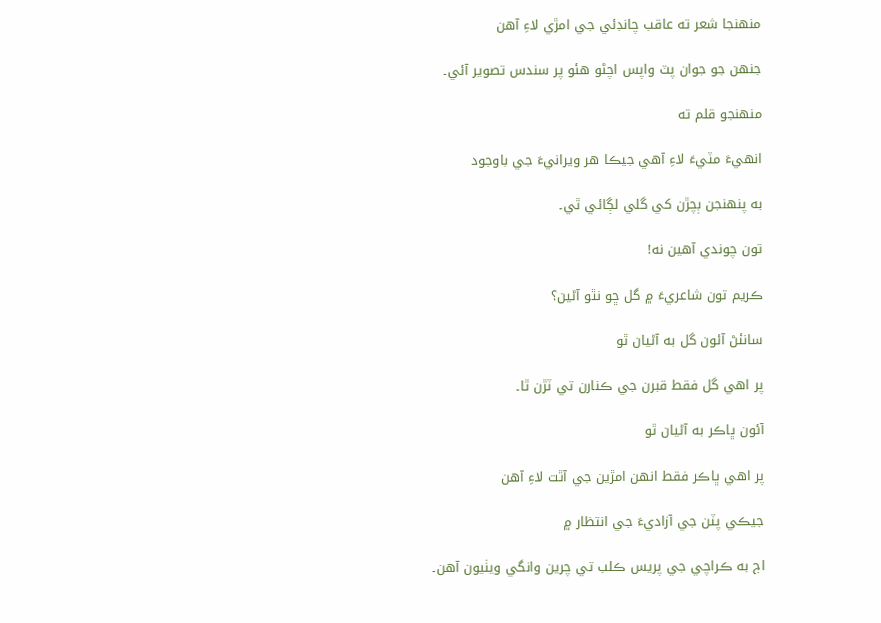منهنجا شعر ته عاقب چانڊئي جي امڙي لاءِ آهن

جنهن جو جوان پٽ واپس اچڻو هئو پر سندس تصوير آئي۔

منهنجو قلم ته

انهيءَ مٽيءَ لاءِ آهي جيڪا هر ويرانيءَ جي باوجود

به پنهنجن ٻچڙن کي گلي لڳائي ٿي۔

تون چوندي آهين نه!

ڪريم تون شاعريءَ ۾ گل ڇو نٿو آڻين؟

سانئڻ آئون گل به آڻيان ٿو

پر اهي گل فقط قبرن جي ڪنارن تي ٽڙن ٿا۔

آئون ڀاڪر به آڻيان ٿو

پر اهي ڀاڪر فقط انهن امڙين جي آٿت لاءِ آهن

جيڪي پٽن جي آزاديءَ جي انتظار ۾

اڄ به ڪراچي جي پريس ڪلب تي چرين وانگي ويٺيون آهن۔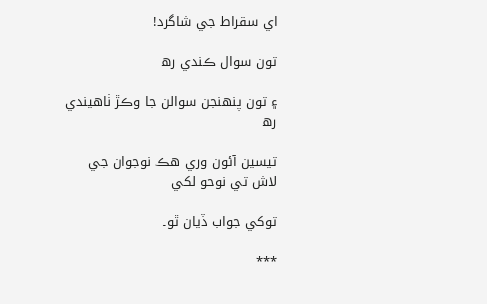اي سقراط جي شاگرد!

تون سوال ڪندي رھ

۽ تون پنهنجن سوالن جا وڪڙ ٺاهيندي رھ

تيسين آئون وري هڪ نوجوان جي لاش تي نوحو لکي

توکي جواب ڏيان ٿو۔

***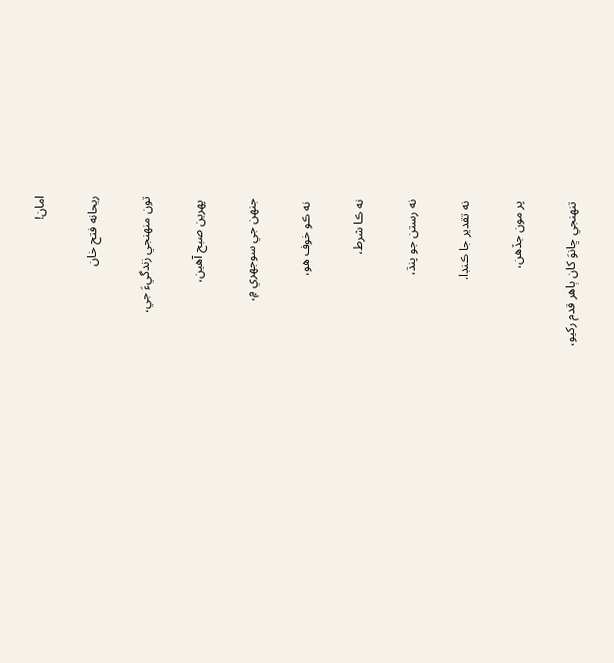امان!

ريحانه فتح خان

تون منهنجي زندگيءَ جي،

 پهرين صبح آهين،

جنهن جي سوجھري ۾،

 نه ڪو خوف هو،

نه ڪا شرط،

نه رستن جو پنڌ،

نه تقدير جا ڪنڊا.

پر مون جڏهن،

تنهنجي ڇانوَ کان ٻاهر قدم رکيو،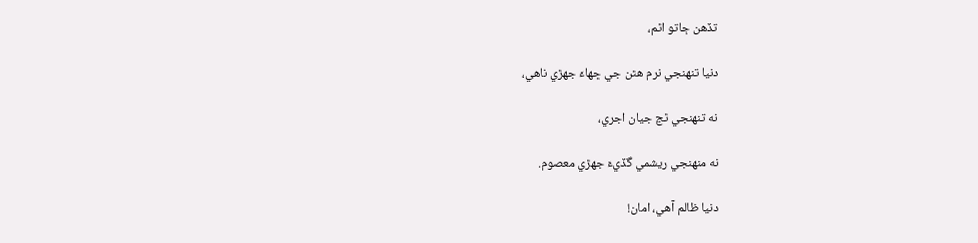تڏهن ڄاتو اٿم،

دنيا تنهنجي نرم هٿن جي ڇهاءَ جهڙي ناهي،

نه تنهنجي ٿڃ جيان اجري،

نه منھنجي ريشمي گڏيءَ جهڙي معصوم.

دنيا ظالم آهي، امان!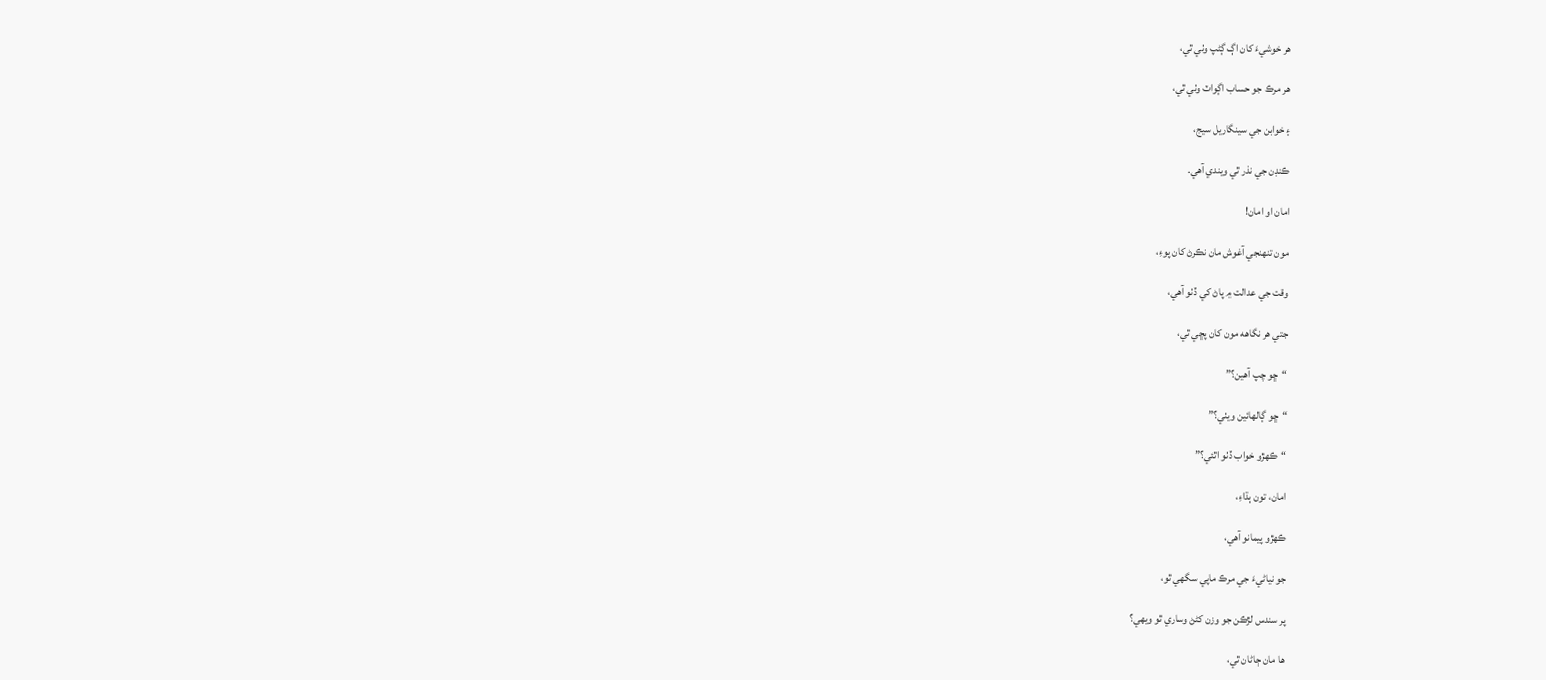هر خوشيءَ کان اڳ ڳڻپ وٺي ٿي،

هر مرڪ جو حساب اڳواٽ وٺي ٿي،

۽ خوابن جي سينگاريل سيج،

ڪنڊن جي نذر ٿي ويندي آهي.

امان او امان!

مون تنهنجي آغوش مان نڪرڻ کان پوءِ،

وقت جي عدالت ۾ پاڻ کي ڏٺو آهي،

جتي هر نگاهه مون کان پڇي ٿي،

“ڇو چپ آهين؟”

“ڇو ڳالهائين ويٺي؟”

“ڪهڙو خواب ڏٺو اٿئي؟”

امان، تون ٻڌاءِ،

ڪهڙو پيمانو آهي،

جو نياڻيءَ جي مرڪ ماپي سگهي ٿو،

پر سندس لڙڪن جو وزن کڻڻ وساري ٿو ويهي؟

ھا مان ڄاڻان ٿي،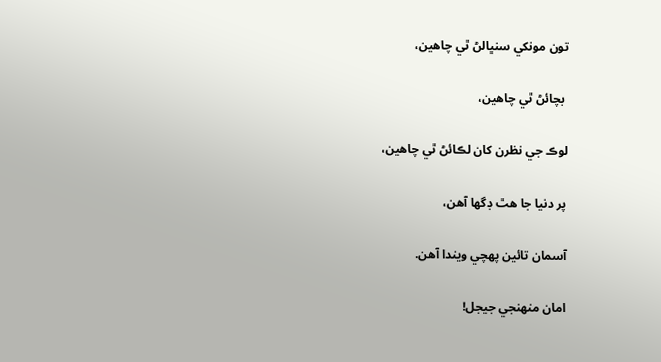تون مونکي سنڀالڻ ٿي چاھين،

 بچائڻ ٿي چاھين،

لوڪ جي نظرن کان لڪائڻ ٿي چاھين،

پر دنيا جا هٿ ڊگها آهن،

آسمان تائين پهچي ويندا آهن.

امان منھنجي جيجل!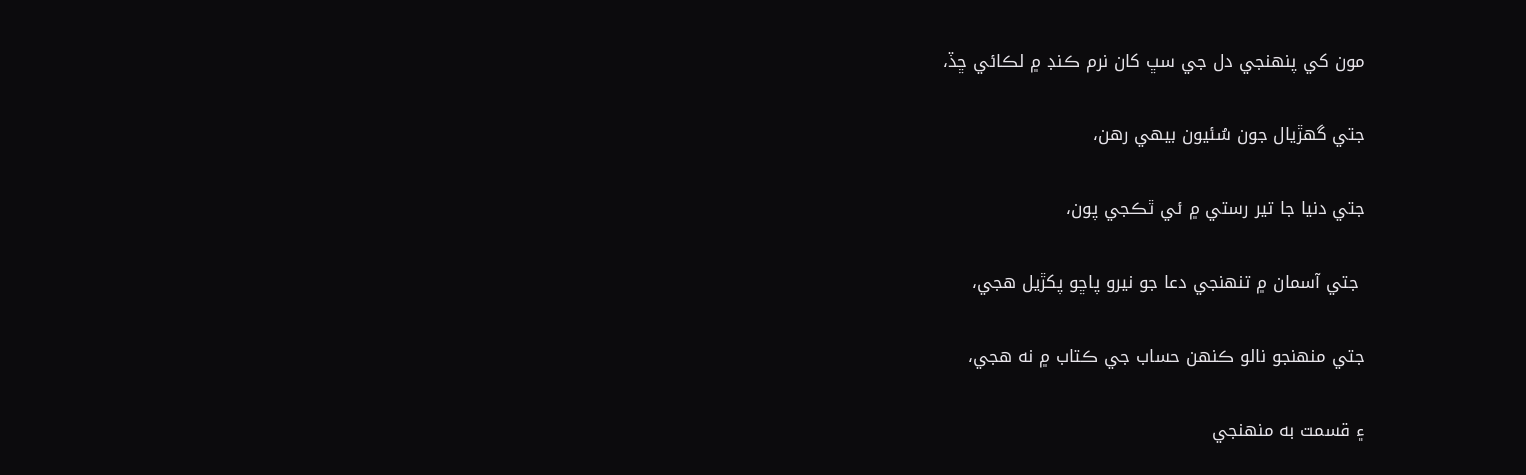مون کي پنهنجي دل جي سڀ کان نرم ڪنڊ ۾ لڪائي ڇڏ،

جتي گھڙيال جون سُئيون بيهي رھن،

جتي دنيا جا تير رستي ۾ ئي ٿڪجي پون،

 جتي آسمان ۾ تنهنجي دعا جو نيرو پاڇو پکڙيل هجي،

جتي منهنجو نالو ڪنهن حساب جي ڪتاب ۾ نه هجي،

۽ قسمت به منهنجي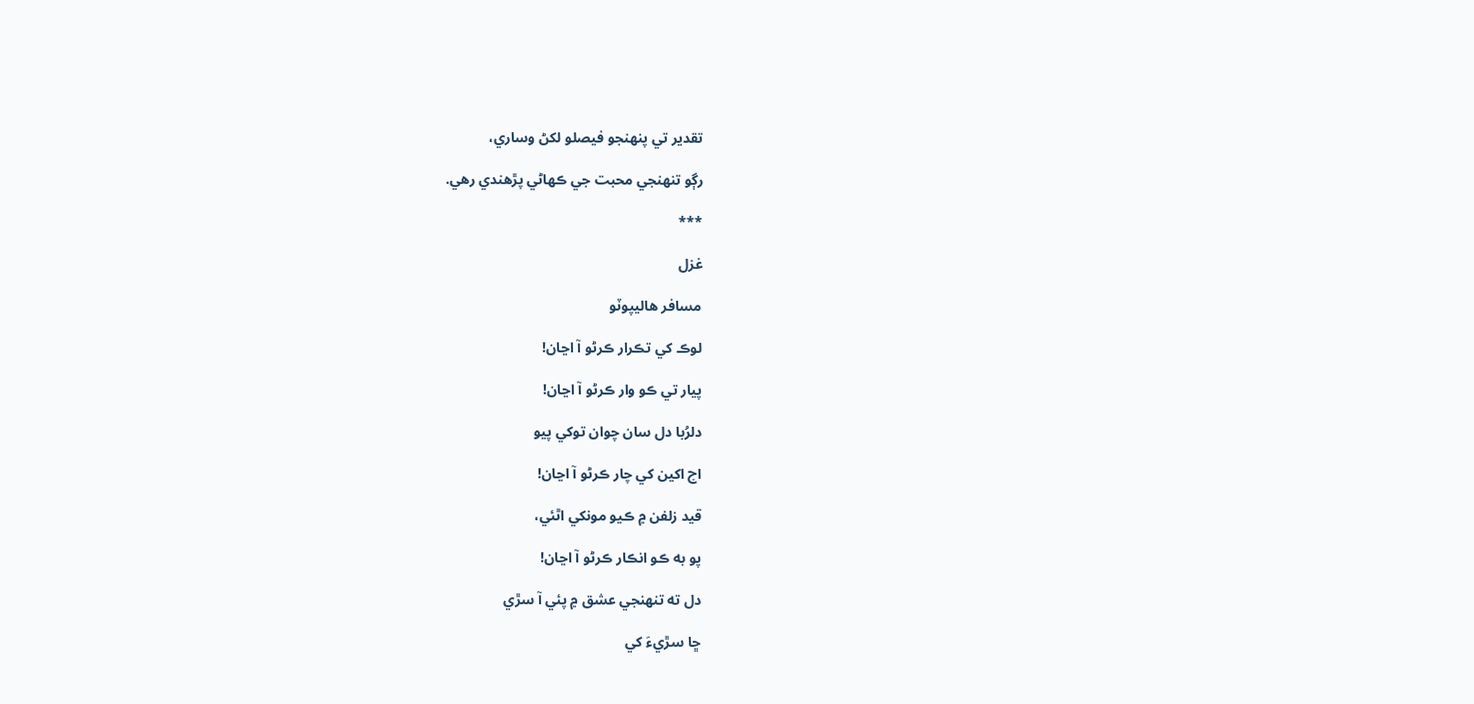تقدير تي پنهنجو فيصلو لکڻ وساري،

رڳو تنهنجي محبت جي ڪهاڻي پڙهندي رهي.

***

غزل

مسافر هاليپوٽو

لوڪ کي تڪرار ڪرڻو آ اڃان!

پيار تي ڪو وار ڪرڻو آ اڃان!

دلرُبا دل سان چوان توکي پيو

اچ اکين کي چار ڪرڻو آ اڃان!

قيد زلفن ۾ ڪيو مونکي اٿئي،

پو به ڪو انڪار ڪرڻو آ اڃان!

دل ته تنهنجي عشق ۾ پئي آ سڙي

ڇا سڙيءَ کي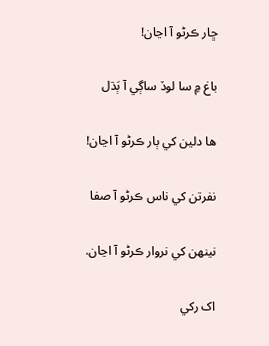ڇار ڪرڻو آ اڃان!

باغ ۾ سا لوڏ ساڳي آ ٻَڌل

ها دلين کي ٻار ڪرڻو آ اڃان!

نفرتن کي ناس ڪرڻو آ صفا

نينهن کي نروار ڪرڻو آ اڃان.

اک رکي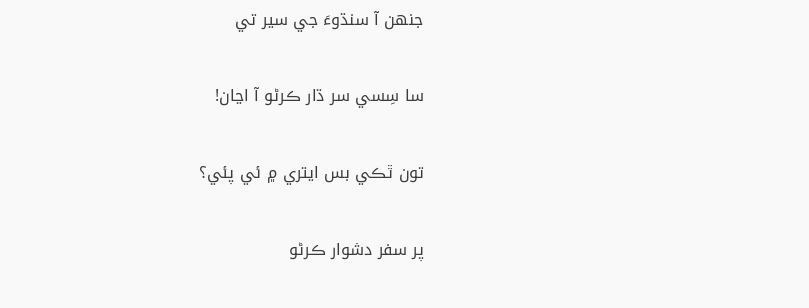جنهن آ سنڌوءَ جي سير تي

سا سِسي سر ڌار ڪرڻو آ اڃان!

تون ٿڪي بس ايتري ۾ ئي پئي؟

پر سفر دشوار ڪرڻو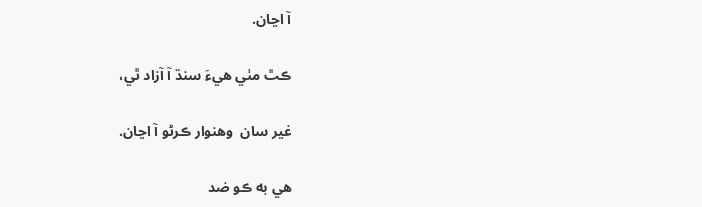آ اڃان.

ڪٿ مٺي هيءَ سنڌ آ آزاد ٿي،

غير سان  وهنوار ڪرڻو آ اڃان.

هي به ڪو ضد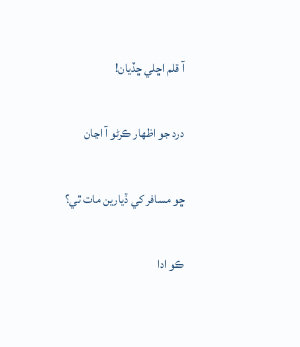آ قلم اڇلي ڇڏيان!

درد جو اظھار ڪرڻو آ اڃان

ڇو مسافر کي ڏيارين مات ٿي؟

ڪو ادا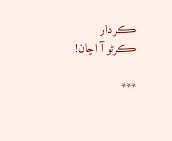ڪردار ڪرڻو آ اڃان!

***